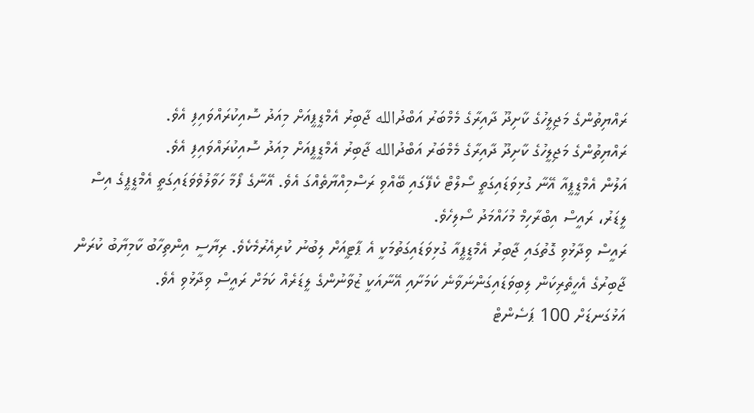ރައްޔިތުންގެ މަޖިލީހުގެ ކާށިދޫ ދާއިރާގެ މެމްބަރު އަބްދުالله ޖާބިރު އެމްޑީޕީއަށް މިއަދު ސޮއިކުރައްވައިފި އެވެ.
ރައްޔިތުންގެ މަޖިލީހުގެ ކާށިދޫ ދާއިރާގެ މެމްބަރު އަބްދުالله ޖާބިރު އެމްޑީޕީއަށް މިއަދު ސޮއިކުރައްވައިފި އެވެ.
އަލުން އެމްޑީޕީއާ އޭނާ ގުޅިވަޑައިގަތީ ސޯލްޓް ކެފޭގައި ބޭއްވި ރަސްމިއްޔާތެއްގަ އެވެ. އޭނާގެ ފޯމާ ހަވާލުވެވަޑައިގަތީ އެމްޑީޕީގެ އިސް ލީޑަރު، ރައީސް އިބްރާހިމް މުހައްމަދު ސޯލިހެވެ.
ރައީސް ވިދާޅުވި ގޮތުގައި ޖާބިރު އެމްޑީޕީއާ ގުޅިވަޑައިގަތުމަކީ އެ ޕާޓީއަށް ލިބުނު ކުރިއެރުމެކެވެ. ރިޔާސީ އިންތިހާބު ކާމިޔާބު ކުރަން ޖާބިރުގެ އެހީތެރިކަން ލިބިވަޑައިގަންނަވާނެ ކަމަށާއި އޭނާއަކީ ޒުވާނުންގެ ލީޑަރެއް ކަމަށް ރައީސް ވިދާޅުވި އެވެ.
އަޅުގަނޑަށް 100 ޕަސެންޓް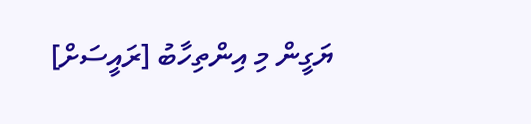ޔަގީން މި އިންތިހާބު [ރައީސަށް]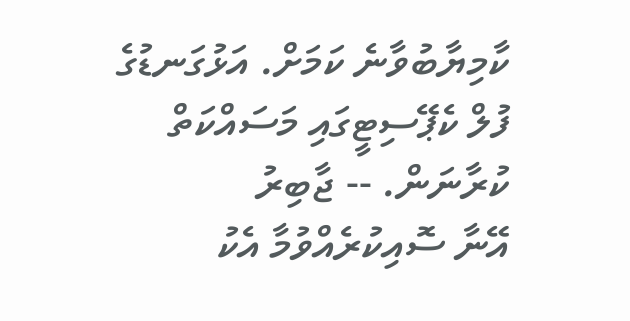ކާމިޔާބުވާނެ ކަމަށް. އަޅުގަނޑުގެ ފުލް ކެޕޭސިޓީގައި މަސައްކަތް ކުރާނަން. -- ޖާބިރު
އޭނާ ސޮއިކުރެއްވުމާ އެކު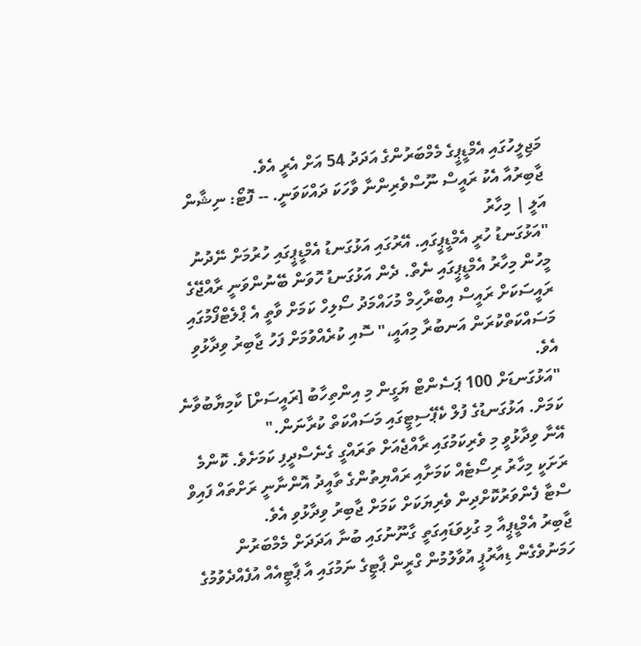މަޖިލީހުގައި އެމްޑީޕީގެ މެމްބަރުންގެ އަދަދު 54 އަށް އެރީ އެވެ.
ޖާބިރުއާ އެކު ރައީސް ނޫސްވެރިންނާ ވާހަކަ ދައްކަވަނީ. -- ފޮޓޯ: ނިޝާން އަލީ | މިހާރު
"އަޅުގަނޑު ހުރީ އެމްޑީޕީގައި. އޭރުގައި އަޅުގަނޑު އެމްޑީޕީގައި ހުރުމަށް ނޭދުނު މީހުން މިހާރު އެމްޑީޕީގައި ނެތް. ދެން އަޅުގަނޑު ހޮވަން ބޭނުންވަނީ ރާއްޖޭގެ ރައީސަކަށް ރައީސް އިބްރާހިމް މުހައްމަދު ސޯލިހް ކަމަށް ވާތީ އެ ޕްލެޓްފޯމުގައި މަސައްކަތްކުރަން އަނބުރާ މިއައީ،" ސޮއި ކުރެއްވުމަށް ފަހު ޖާބިރު ވިދާޅުވި އެވެ.
"އަޅުގަނޑަށް 100 ޕަސެންޓް ޔަގީން މި އިންތިހާބު [ރައީސަށް] ކާމިޔާބުވާނެ ކަމަށް. އަޅުގަނޑުގެ ފުލް ކެޕޭސިޓީގައި މަސައްކަތް ކުރާނަން."
އޭނާ ވިދާޅުވީ މި ވެރިކަމުގައި ރާއްޖެއަށް ތަރައްގީ ގެނެސްދީފި ކަމަށެވެ. ކޮންމެ ރަށަކީ މިހާރު ރިސޯޓެއް ކަމަށާއި ރައްޔިތުންގެ ތާއީދު އޮންނާނީ ރަށްތައް ފައިވް ސްޓާ ފެންވަރުކޮށްދިން ވެރިޔަކަށް ކަމަށް ޖާބިރު ވިދާޅުވި އެވެ.
ޖާބިރު އެމްޑީޕީއާ މި ގުޅިވަޑައިގަތީ ގާނޫނުގައި ބުނާ އަދަދަށް މެމްބަރުން ހަމަނުވެގެން ޑިއާރުޕީ އުވާލުމުން ގްރީން ޕާޓީގެ ނަމުގައި އާ ޕާޓީއެއް އުފެއްދެވުމުގެ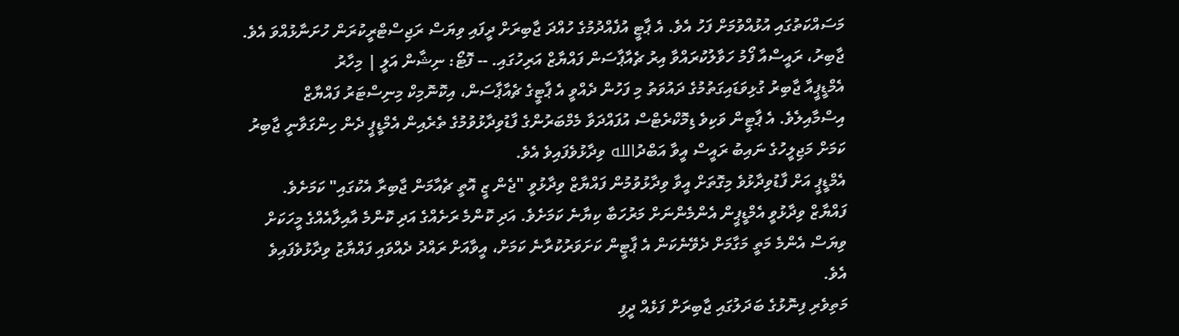މަސައްކަތުގައި އުޅުއްވުމަށް ފަހު އެވެ. އެ ޕާޓީ އުފެއްދުމުގެ ހުއްދަ ޖާބިރަށް ދީފައި ވިޔަސް ރަޖިސްޓްރީކުރަން ހުށަނާޅުއްވަ އެވެ.
ޖާބިރު، ރައީސްއާ ފޯމު ހަވާލުކުރައްވާ އިރު ޗެއާޕާސަން ފައްޔާޒް އަރިހުގައި. -- ފޮޓޯ: ނިޝާން އަލީ | މިހާރު
އެމްޑީޕީއާ ޖާބިރު ގުޅިވަޑައިގަތުމުގެ ދައުވަތު މި ފަހުން ދެއްވީ އެ ޕާޓީގެ ޗެއާޕާސަން، އިކޮނޮމިކް މިނިސްޓަރު ފައްޔާޒް އިސްމާއިލެވެ. އެ ޕާޓީން ވަކިވެ ޑިމޮކްރެޓްސް އުފައްދަވާ މެމްބަރުންގެ ފާޑުވިދާޅުވުމުގެ ތެރެއިން އެމްޑީޕީ ދެން ހިންގަވާނީ ޖާބިރު ކަމަށް މަޖިލީހުގެ ނައިބު ރައީސް އީވާ އަބްދުالله ވިދާޅުވެފައިވެ އެވެ.
އެމްޑީޕީ އަށް ފާޑުވިދާޅުވެ މިގޮތަށް އީވާ ވިދާޅުވުމުން ފައްޔާޒް ވިދާޅުވީ "ޖެން ޒީ އޮތީ ޗެއާމަން ޖާބިރާ އެކުގައި" ކަމަށެވެ.
ފައްޔާޒް ވިދާޅުވީ އެމްޑީޕީން އެންމެންނަށް މަރުހަބާ ކިޔާނެ ކަމަށެވެ. އަދި ކޮންމެ ރަށެއްގެ އަދި ކޮންމެ އާއިލާއެއްގެ މީހަކަށް ވިޔަސް އެންމެ މަތީ މަގާމަށް ދެވޭނެކަން އެ ޕާޓީން ކަށަވަރުކުރާނެ ކަމަށް، އީވާއަށް ރައްދު ދެއްވައި ފައްޔާޒު ވިދާޅުވެފައިވެ އެވެ.
މަތިވެރި ފިނޮޅުގެ ބަދަލުގައި ޖާބިރަށް ފަޅެއް ދީފި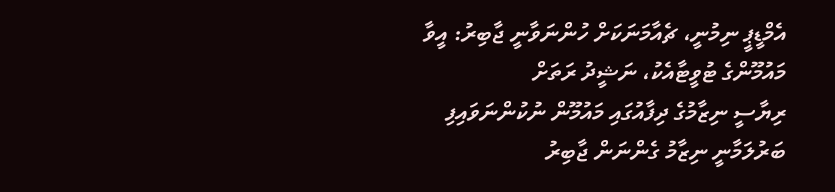އެމްޑީޕީ ނިމުނީ، ޗެއާމަނަކަށް ހުންނަވާނީ ޖާބިރު: އީވާ
މައުމޫންގެ ޓުވީޓާއެކު، ނަޝީދު ރަތަށް
ރިޔާސީ ނިޒާމުގެ ދިފާއުގައި މައުމޫން ނުކުންނަވައިފި
ބަރުލަމާނީ ނިޒާމު ގެންނަން ޖާބިރު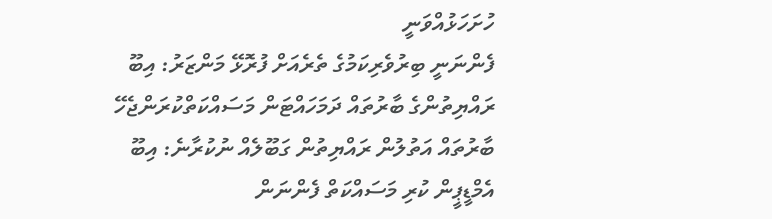ހުށަހަޅުއްވަނީ
ފެންނަނީ ބިރުވެރިކަމުގެ ތެރެއަށް ފުރޮޅޭ މަންޒަރު: އިބޫ
ރައްޔިތުންގެ ބާރުތައް ދަމަހައްޓަން މަސައްކަތްކުރަންޖެހޭ
ބާރުތައް އަތުލުން ރައްޔިތުން ގަބޫލެއް ނުކުރާނެ: އިބޫ
އެމްޑީޕީން ކުރި މަސައްކަތް ފެންނަން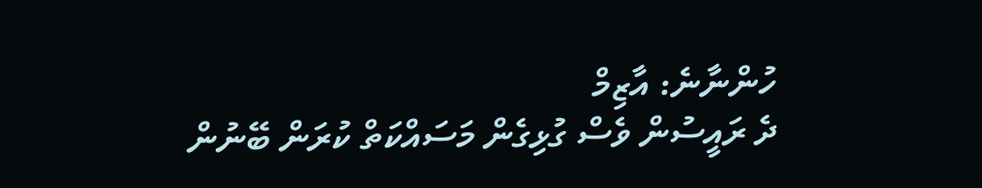ހުންނާނެ: އާޒިމް
ދެ ރައީސުން ވެސް ގުޅިގެން މަސައްކަތް ކުރަން ބޭނުން